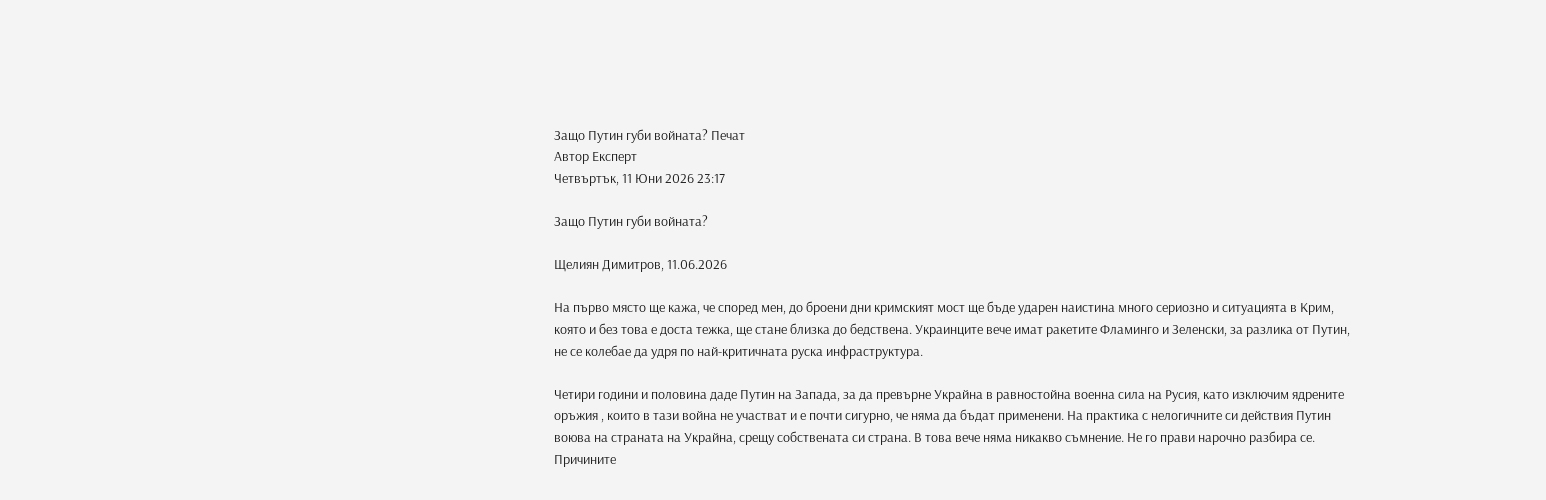Защо Путин губи войната? Печат
Автор Експерт
Четвъртък, 11 Юни 2026 23:17

Защо Путин губи войната?

Щелиян Димитров, 11.06.2026

На първо място ще кажа, че според мен, до броени дни кримският мост ще бъде ударен наистина много сериозно и ситуацията в Крим, която и без това е доста тежка, ще стане близка до бедствена. Украинците вече имат ракетите Фламинго и Зеленски, за разлика от Путин, не се колебае да удря по най-критичната руска инфраструктура.

Четири години и половина даде Путин на Запада, за да превърне Украйна в равностойна военна сила на Русия, като изключим ядрените оръжия , които в тази война не участват и е почти сигурно, че няма да бъдат применени. На практика с нелогичните си действия Путин воюва на страната на Украйна, срещу собствената си страна. В това вече няма никакво съмнение. Не го прави нарочно разбира се. Причините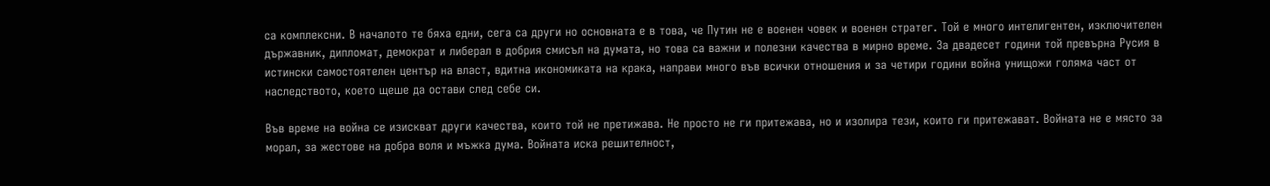са комплексни. В началото те бяха едни, сега са други но основната е в това, че Путин не е военен човек и военен стратег. Той е много интелигентен, изключителен държавник, дипломат, демократ и либерал в добрия смисъл на думата, но това са важни и полезни качества в мирно време. За двадесет години той превърна Русия в истински самостоятелен център на власт, вдитна икономиката на крака, направи много във всички отношения и за четири години война унищожи голяма част от наследството, което щеше да остави след себе си.

Във време на война се изискват други качества, които той не претижава. Не просто не ги притежава, но и изолира тези, които ги притежават. Войната не е място за морал, за жестове на добра воля и мъжка дума. Войната иска решителност,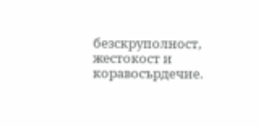безскруполност, жестокост и коравосърдечие.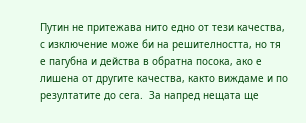Путин не притежава нито едно от тези качества, с изключение може би на решителността, но тя е пагубна и действа в обратна посока, ако е лишена от другите качества, както виждаме и по резултатите до сега.  За напред нещата ще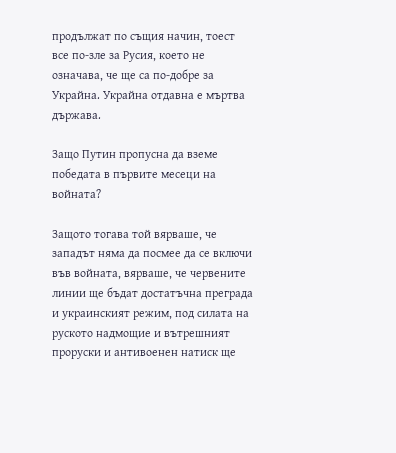продължат по същия начин, тоест все по-зле за Русия, което не означава, че ще са по-добре за Украйна. Украйна отдавна е мъртва държава.

Защо Путин пропусна да вземе победата в първите месеци на войната?

Защото тогава той вярваше, че западът няма да посмее да се включи във войната, вярваше, че червените линии ще бъдат достатъчна преграда и украинският режим, под силата на руското надмощие и вътрешният проруски и антивоенен натиск ще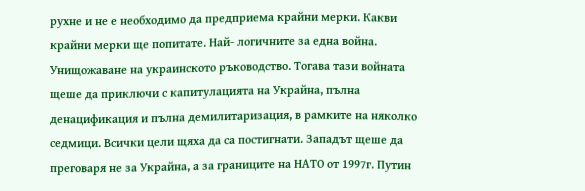рухне и не е необходимо да предприема крайни мерки. Какви крайни мерки ще попитате. Най- логичните за една война. Унищожаване на украинското ръководство. Тогава тази войната щеше да приключи с капитулацията на Украйна, пълна денацификация и пълна демилитаризация, в рамките на няколко седмици. Всички цели щяха да са постигнати. Западът щеше да преговаря не за Украйна, а за границите на НАТО от 1997г. Путин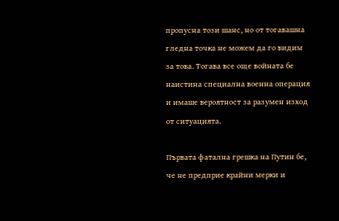пропусна този шанс, но от тогавашна гледна точка не можем да го видим за това. Тогава все още войната бе наистина специална военна операция и имаше вероятност за разумен изход от ситуацията.

Първата фатална грешка на Путин бе, че не предприе крайни мерки и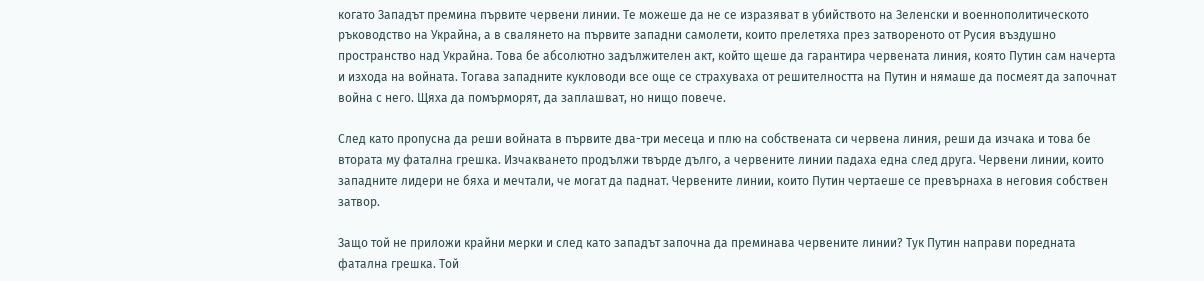когато Западът премина първите червени линии. Те можеше да не се изразяват в убийството на Зеленски и военнополитическото ръководство на Украйна, а в свалянето на първите западни самолети, които прелетяха през затвореното от Русия въздушно пространство над Украйна. Това бе абсолютно задължителен акт, който щеше да гарантира червената линия, която Путин сам начерта и изхода на войната. Тогава западните кукловоди все още се страхуваха от решителността на Путин и нямаше да посмеят да започнат война с него. Щяха да помърморят, да заплашват, но нищо повече.

След като пропусна да реши войната в първите два-три месеца и плю на собствената си червена линия, реши да изчака и това бе втората му фатална грешка. Изчакването продължи твърде дълго, а червените линии падаха една след друга. Червени линии, които западните лидери не бяха и мечтали, че могат да паднат. Червените линии, които Путин чертаеше се превърнаха в неговия собствен затвор.

Защо той не приложи крайни мерки и след като западът започна да преминава червените линии? Тук Путин направи поредната фатална грешка. Той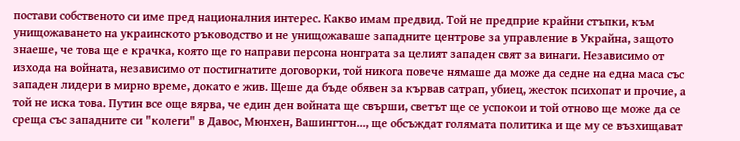постави собственото си име пред националния интерес. Какво имам предвид. Той не предприе крайни стъпки, към унищожаването на украинското ръководство и не унищожаваше западните центрове за управление в Украйна, защото знаеше, че това ще е крачка, която ще го направи персона нонграта за целият западен свят за винаги. Независимо от изхода на войната, независимо от постигнатите договорки, той никога повече нямаше да може да седне на една маса със западен лидери в мирно време, докато е жив. Щеше да бъде обявен за кървав сатрап, убиец, жесток психопат и прочие, а той не иска това. Путин все още вярва, че един ден войната ще свърши, светът ще се успокои и той отново ще може да се среща със западните си "колеги" в Давос, Мюнхен, Вашингтон..., ще обсъждат голямата политика и ще му се възхищават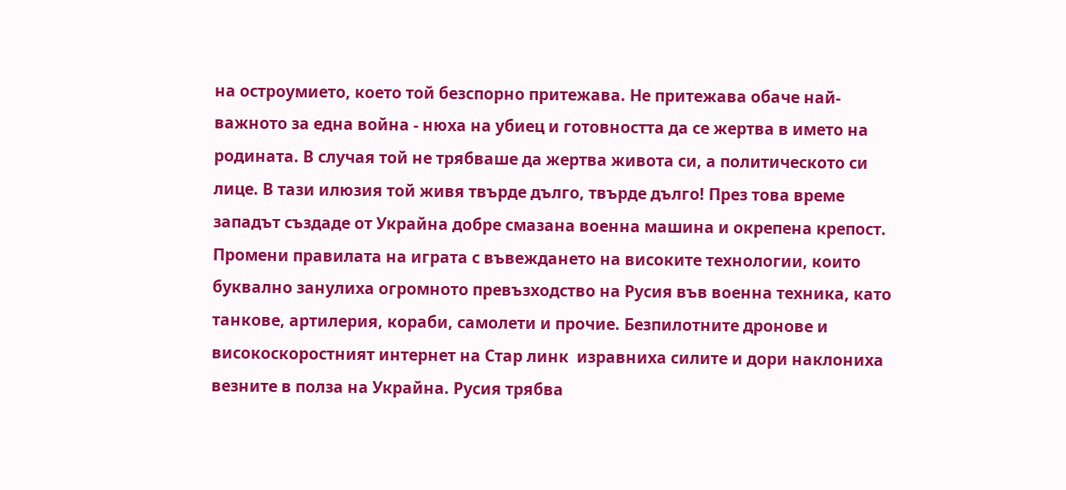на остроумието, което той безспорно притежава. Не притежава обаче най-важното за една война - нюха на убиец и готовността да се жертва в името на родината. В случая той не трябваше да жертва живота си, а политическото си лице. В тази илюзия той живя твърде дълго, твърде дълго! През това време западът създаде от Украйна добре смазана военна машина и окрепена крепост. Промени правилата на играта с въвеждането на високите технологии, които буквално занулиха огромното превъзходство на Русия във военна техника, като танкове, артилерия, кораби, самолети и прочие. Безпилотните дронове и високоскоростният интернет на Стар линк  изравниха силите и дори наклониха везните в полза на Украйна. Русия трябва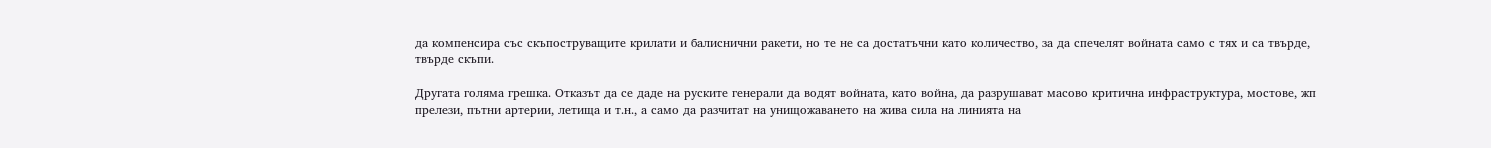да компенсира със скъпоструващите крилати и балиснични ракети, но те не са достатъчни като количество, за да спечелят войната само с тях и са твърде, твърде скъпи.

Другата голяма грешка. Отказът да се даде на руските генерали да водят войната, като война, да разрушават масово критична инфраструктура, мостове, жп прелези, пътни артерии, летища и т.н., а само да разчитат на унищожаването на жива сила на линията на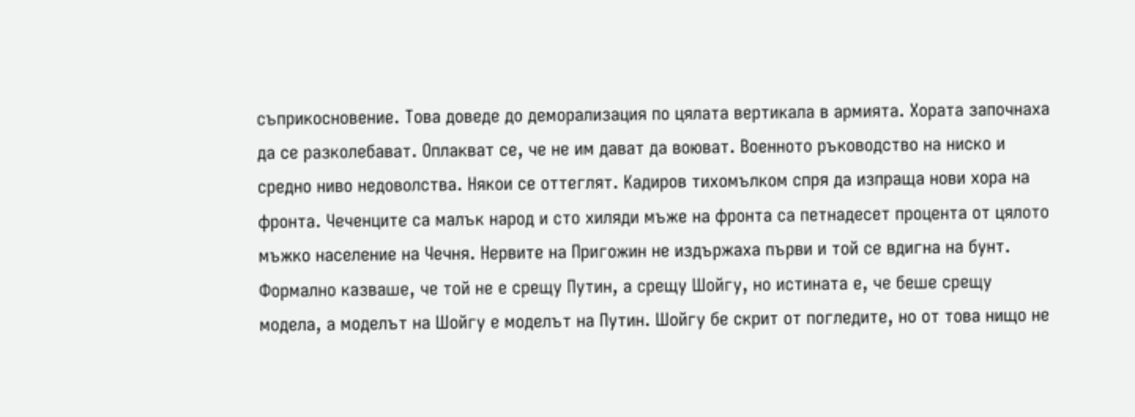съприкосновение. Това доведе до деморализация по цялата вертикала в армията. Хората започнаха да се разколебават. Оплакват се, че не им дават да воюват. Военното ръководство на ниско и средно ниво недоволства. Някои се оттеглят. Кадиров тихомълком спря да изпраща нови хора на фронта. Чеченците са малък народ и сто хиляди мъже на фронта са петнадесет процента от цялото мъжко население на Чечня. Нервите на Пригожин не издържаха първи и той се вдигна на бунт. Формално казваше, че той не е срещу Путин, а срещу Шойгу, но истината е, че беше срещу модела, а моделът на Шойгу е моделът на Путин. Шойгу бе скрит от погледите, но от това нищо не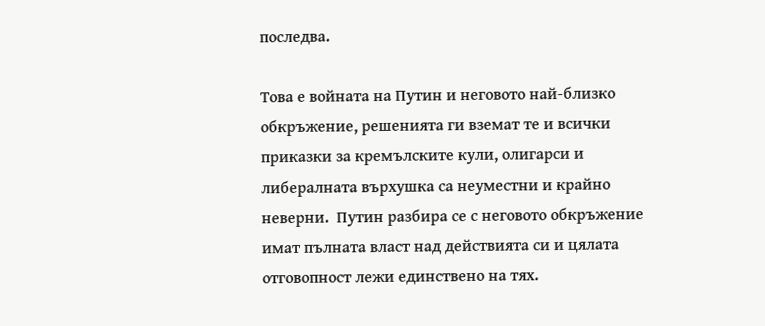последва.

Това е войната на Путин и неговото най-близко обкръжение, решенията ги вземат те и всички приказки за кремълските кули, олигарси и либералната върхушка са неуместни и крайно неверни.  Путин разбира се с неговото обкръжение имат пълната власт над действията си и цялата отговопност лежи единствено на тях.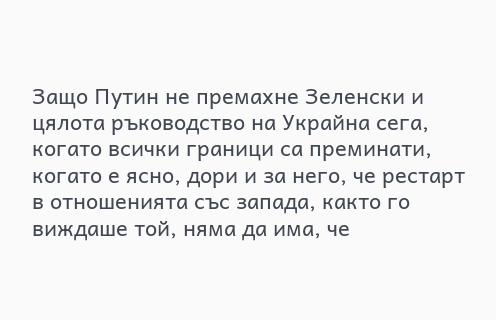Защо Путин не премахне Зеленски и цялота ръководство на Украйна сега, когато всички граници са преминати, когато е ясно, дори и за него, че рестарт в отношенията със запада, както го виждаше той, няма да има, че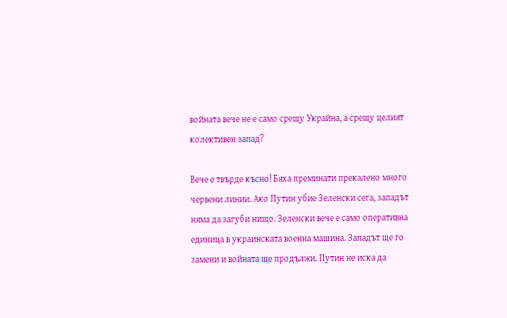войната вече не е само срещу Украйна, а срещу целият колективен запад?

Вече е твърде късно! Бяха преминати прекалено много червени линии. Ако Путин убие Зеленски сега, западът няма да загуби нищо. Зеленски вече е само оперативна единица в украинската военна машина. Западът ще го замени и войната ще продължи. Путин не иска да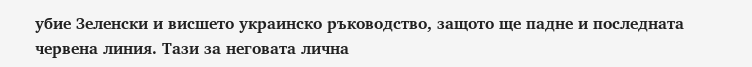убие Зеленски и висшето украинско ръководство, защото ще падне и последната червена линия. Тази за неговата лична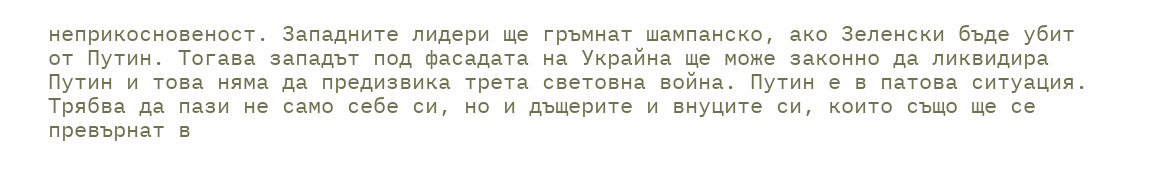неприкосновеност. Западните лидери ще гръмнат шампанско, ако Зеленски бъде убит от Путин. Тогава западът под фасадата на Украйна ще може законно да ликвидира Путин и това няма да предизвика трета световна война. Путин е в патова ситуация. Трябва да пази не само себе си, но и дъщерите и внуците си, които също ще се превърнат в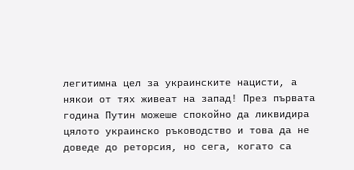легитимна цел за украинските нацисти, а някои от тях живеат на запад! През първата година Путин можеше спокойно да ликвидира цялото украинско ръководство и това да не доведе до реторсия, но сега, когато са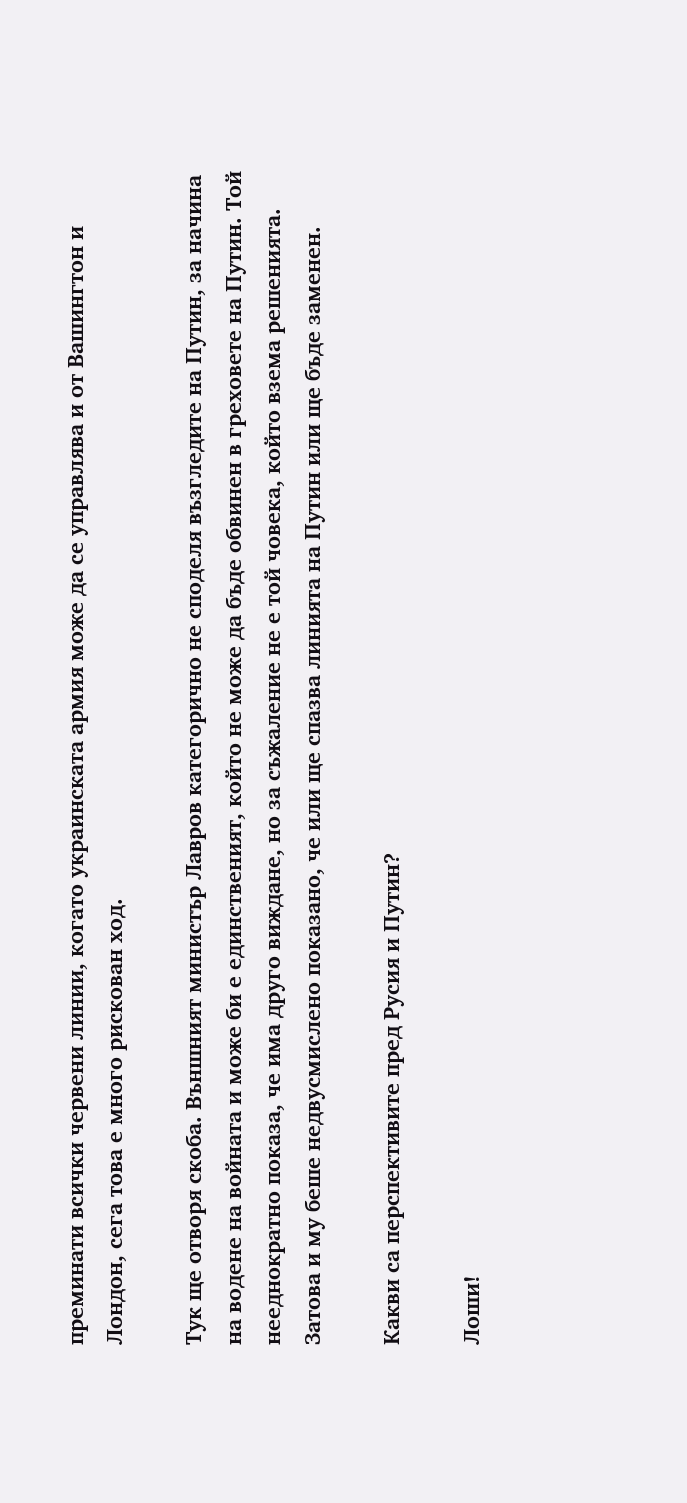преминати всички червени линии, когато украинската армия може да се управлява и от Вашингтон и Лондон, сега това е много рискован ход.

Тук ще отворя скоба. Външният министър Лавров категорично не споделя възгледите на Путин, за начина на водене на войната и може би е единственият, който не може да бъде обвинен в греховете на Путин. Той нееднократно показа, че има друго виждане, но за съжаление не е той човека, който взема решенията. Затова и му беше недвусмислено показано, че или ще спазва линията на Путин или ще бъде заменен.

Какви са перспективите пред Русия и Путин?

Лоши!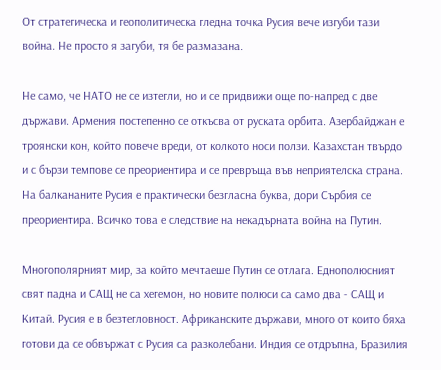От стратегическа и геополитическа гледна точка Русия вече изгуби тази война. Не просто я загуби, тя бе размазана.

Не само, че НАТО не се изтегли, но и се придвижи още по-напред с две държави. Армения постепенно се откъсва от руската орбита. Азербайджан е троянски кон, който повече вреди, от колкото носи ползи. Казахстан твърдо и с бързи темпове се преориентира и се превръща във неприятелска страна. На балкананите Русия е практически безгласна буква, дори Сърбия се преориентира. Всичко това е следствие на некадърната война на Путин.

Многополярният мир, за който мечтаеше Путин се отлага. Еднополюсният свят падна и САЩ не са хегемон, но новите полюси са само два - САЩ и Китай. Русия е в безтегловност. Африканските държави, много от които бяха готови да се обвържат с Русия са разколебани. Индия се отдръпна, Бразилия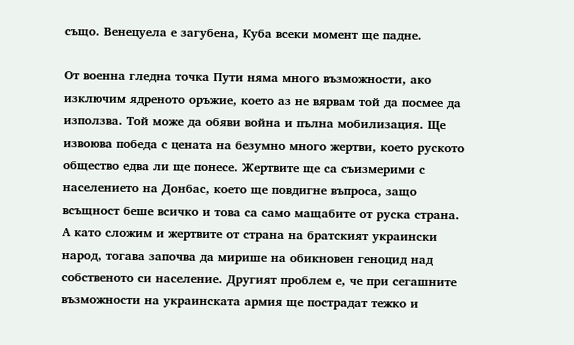също. Венецуела е загубена, Куба всеки момент ще падне.

От военна гледна точка Пути няма много възможности, ако изключим ядреното оръжие, което аз не вярвам той да посмее да използва. Той може да обяви война и пълна мобилизация. Ще извоюва победа с цената на безумно много жертви, което руското общество едва ли ще понесе. Жертвите ще са съизмерими с населението на Донбас, което ще повдигне въпроса, защо всъщност беше всичко и това са само мащабите от руска страна. А като сложим и жертвите от страна на братският украински народ, тогава започва да мирише на обикновен геноцид над собственото си население. Другият проблем е, че при сегашните възможности на украинската армия ще пострадат тежко и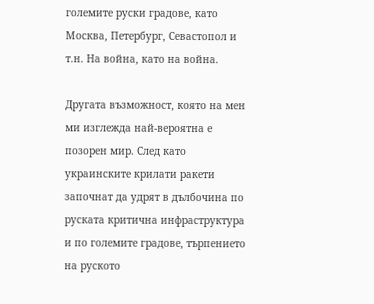големите руски градове, като Москва, Петербург, Севастопол и т.н. На война, като на война.

Другата възможност, която на мен ми изглежда най-вероятна е позорен мир. След като украинските крилати ракети започнат да удрят в дълбочина по руската критична инфраструктура и по големите градове, търпението на руското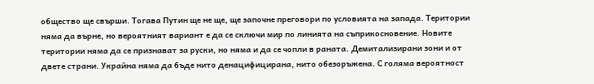общество ще свърши. Тогава Путин ще не ще, ще започне преговори по условията на запада. Територии няма да върне, но вероятният вариант е да се сключи мир по линията на съприкосновение. Новите територии няма да се признават за руски, но няма и да се чопли в раната. Демитализирани зони и от двете страни. Украйна няма да бъде нито денацифицирана, нито обезоръжена. С голяма вероятност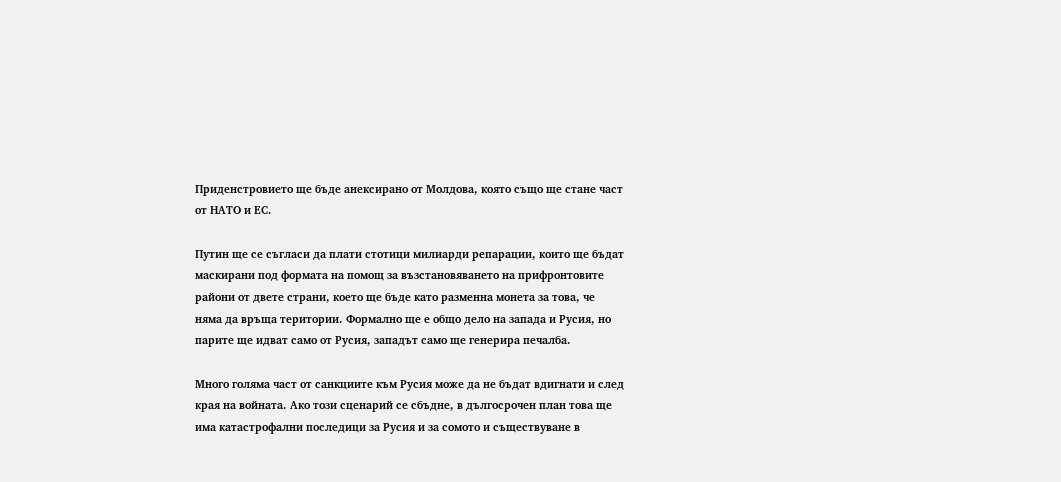Приденстровието ще бъде анексирано от Молдова, която също ще стане част от НАТО и ЕС.

Путин ще се съгласи да плати стотици милиарди репарации, които ще бъдат маскирани под формата на помощ за възстановяването на прифронтовите райони от двете страни, което ще бъде като разменна монета за това, че няма да връща територии. Формално ще е общо дело на запада и Русия, но парите ще идват само от Русия, западът само ще генерира печалба.

Много голяма част от санкциите към Русия може да не бъдат вдигнати и след края на войната. Ако този сценарий се сбъдне, в дългосрочен план това ще има катастрофални последици за Русия и за сомото и съществуване в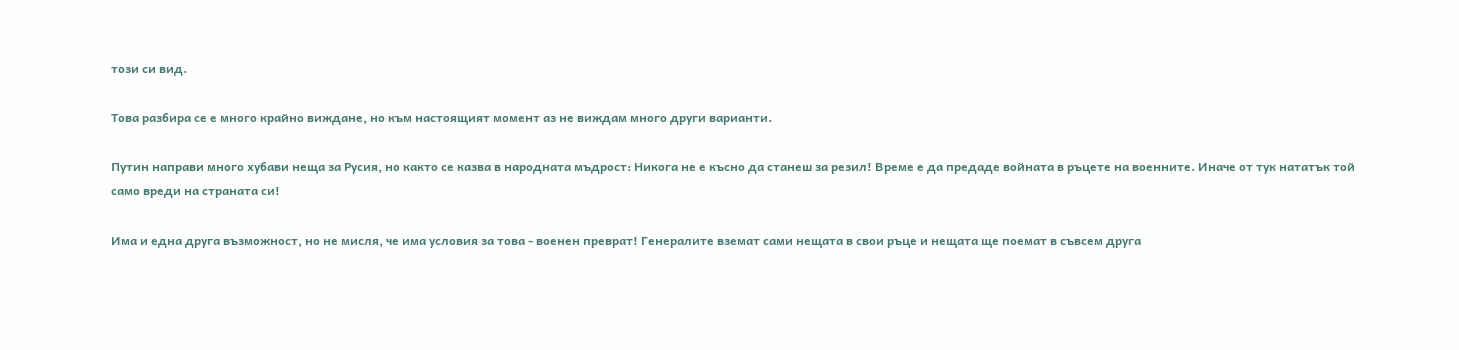този си вид.

Това разбира се е много крайно виждане, но към настоящият момент аз не виждам много други варианти.

Путин направи много хубави неща за Русия, но както се казва в народната мъдрост: Никога не е късно да станеш за резил! Време е да предаде войната в ръцете на военните. Иначе от тук нататък той само вреди на страната си!

Има и една друга възможност, но не мисля, че има условия за това - военен преврат! Генералите вземат сами нещата в свои ръце и нещата ще поемат в съвсем друга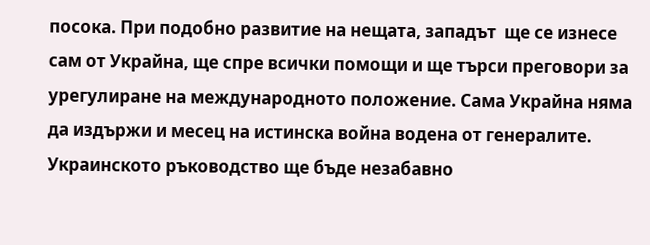посока. При подобно развитие на нещата, западът  ще се изнесе сам от Украйна, ще спре всички помощи и ще търси преговори за урегулиране на международното положение. Сама Украйна няма да издържи и месец на истинска война водена от генералите. Украинското ръководство ще бъде незабавно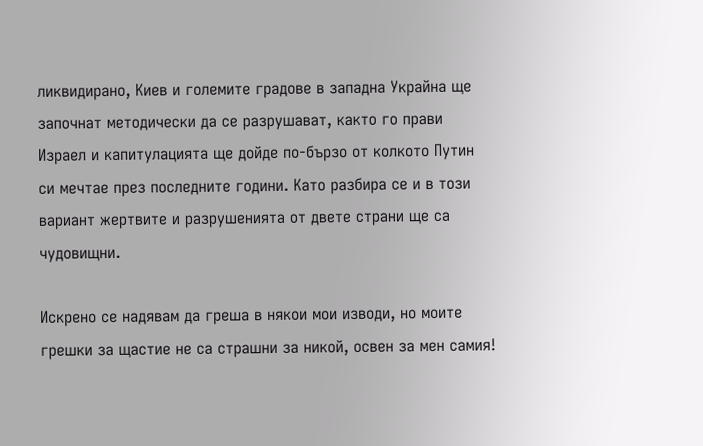ликвидирано, Киев и големите градове в западна Украйна ще започнат методически да се разрушават, както го прави Израел и капитулацията ще дойде по-бързо от колкото Путин си мечтае през последните години. Като разбира се и в този вариант жертвите и разрушенията от двете страни ще са чудовищни.

Искрено се надявам да греша в някои мои изводи, но моите грешки за щастие не са страшни за никой, освен за мен самия!